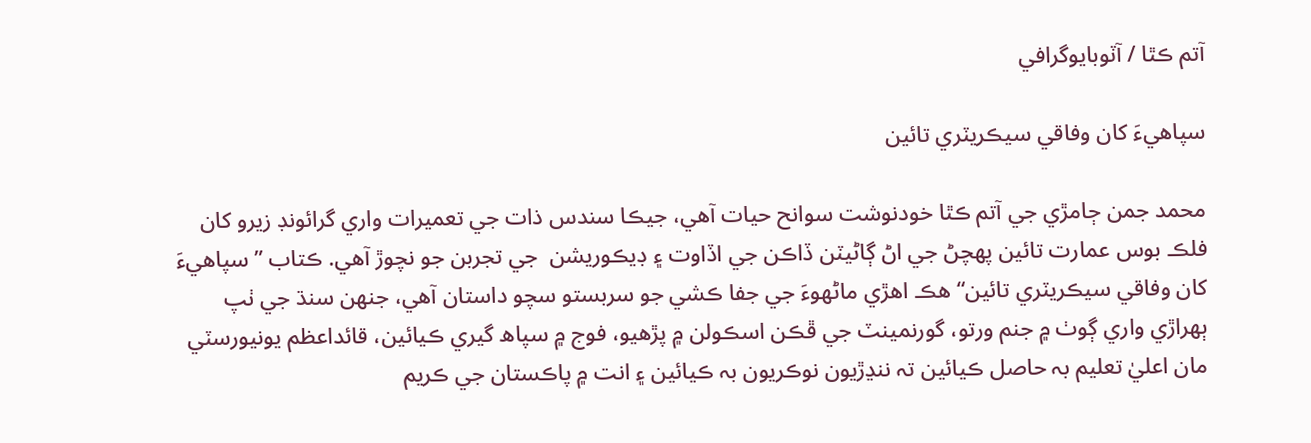آتم ڪٿا / آٽوبايوگرافي

سپاھيءَ کان وفاقي سيڪريٽري تائين

محمد جمن ڄامڙي جي آتم ڪٿا خودنوشت سوانح حيات آهي، جيڪا سندس ذات جي تعميرات واري گرائونڊ زيرو کان فلڪ بوس عمارت تائين پهچڻ جي اڻ ڳاڻيٽن ڏاڪن جي اڏاوت ۽ ڊيڪوريشن  جي تجربن جو نچوڙ آهي. ڪتاب ”سپاهيءَ کان وفاقي سيڪريٽري تائين“ هڪ اهڙي ماڻھوءَ جي جفا ڪشي جو سربستو سچو داستان آهي، جنھن سنڌ جي ٺپ ٻھراڙي واري ڳوٺ ۾ جنم ورتو، گورنمينٽ جي ڦڪن اسڪولن ۾ پڙهيو، فوج ۾ سپاھ گيري ڪيائين، قائداعظم يونيورسٽي مان اعليٰ تعليم بہ حاصل ڪيائين تہ ننڍڙيون نوڪريون بہ ڪيائين ۽ انت ۾ پاڪستان جي ڪريم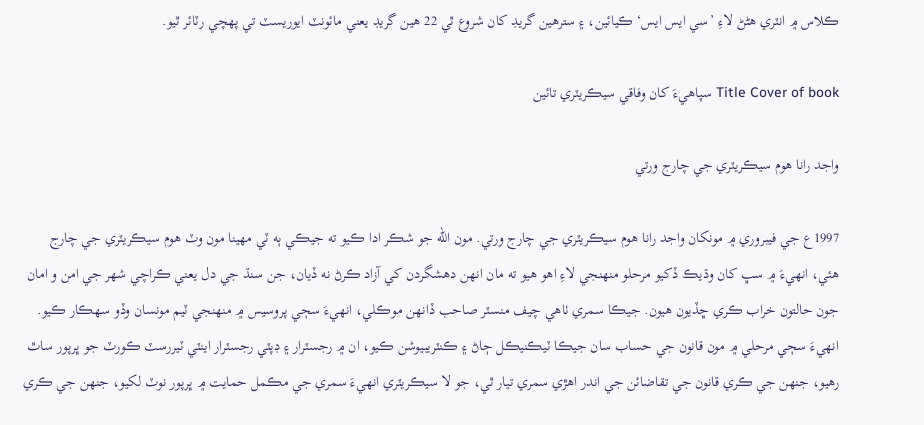ڪلاس ۾ انٽري هڻڻ لاءِ ’سي ايس ايس‘ ڪيائين، ۽ سترهين گريڊ کان شروع ٿي 22 هين گريڊ يعني مائونٽ ايوريسٽ تي پهچي رٽائر ٿيو.

Title Cover of book سپاھيءَ کان وفاقي سيڪريٽري تائين

واجد رانا ھوم سيڪريٽري جي چارج ورتي

1997ع جي فيبروري ۾ مونکان واجد رانا هوم سيڪريٽري جي چارج ورتي. مون الله جو شڪر ادا ڪيو ته جيڪي ٻه ٽي مھينا مون وٽ هوم سيڪريٽري جي چارج هئي، انھيءَ ۾ سڀ کان وڌيڪ ڏکيو مرحلو منھنجي لاءِ اهو هيو ته مان انھن دهشگردن کي آزاد ڪرڻ نه ڏيان، جن سنڌ جي دل يعني ڪراچي شھر جي امن و امان جون حالتون خراب ڪري ڇڏيون هيون. جيڪا سمري ٺاهي چيف منسٽر صاحب ڏانھن موڪلي، انھيءَ سڄي پروسيس ۾ منھنجي ٽيم مونسان وڏو سھڪار ڪيو. انھيءَ سڄي مرحلي ۾ مون قانون جي حساب سان جيڪا ٽيڪنيڪل ڄاڻ ۽ ڪنٽريبيوشن ڪيو، ان ۾ رجسٽرار ۽ ڊپٽي رجسٽرار اينٽي ٽيررسٽ ڪورٽ جو ڀرپور ساٿ رهيو، جنھن جي ڪري قانون جي تقاضائن جي اندر اهڙي سمري تيار ٿي، جو لا سيڪريٽري انھيءَ سمري جي مڪمل حمايت ۾ ڀرپور نوٽ لکيو، جنھن جي ڪري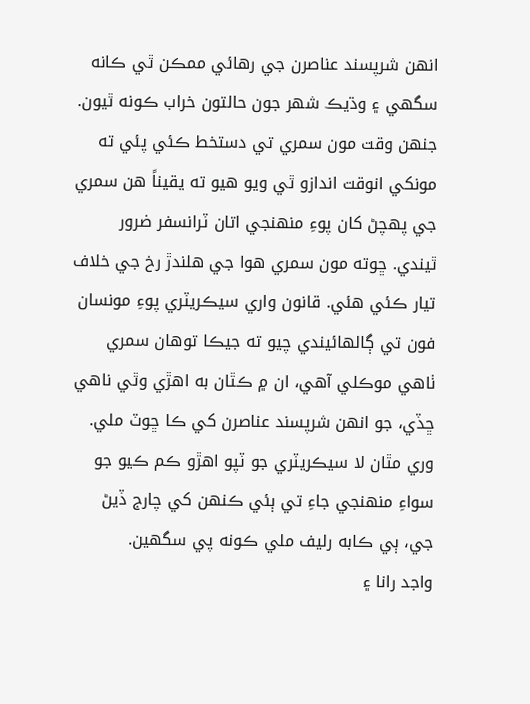انھن شرپسند عناصرن جي رهائي ممڪن ٿي ڪانه سگھي ۽ وڌيڪ شھر جون حالتون خراب ڪونه ٿيون. جنھن وقت مون سمري تي دستخط ڪئي پئي ته مونکي انوقت اندازو ٿي ويو هيو ته يقيناً هن سمري جي پھچڻ کان پوءِ منھنجي اتان ٽرانسفر ضرور ٿيندي. ڇوته مون سمري هوا جي هلندڙ رخ جي خلاف تيار ڪئي هئي. قانون واري سيڪريٽري پوءِ مونسان فون تي ڳالھائيندي چيو ته جيڪا توهان سمري ٺاهي موڪلي آهي، ان ۾ ڪٿان به اهڙي وٿي ناهي ڇڏي، جو انھن شرپسند عناصرن کي ڪا ڇوٽ ملي. وري مٿان لا سيڪريٽري جو ٽپو اهڙو ڪم ڪيو جو سواءِ منھنجي جاءِ تي ٻئي ڪنھن کي چارج ڏيڻ جي، ٻي ڪابه رليف ملي ڪونه پي سگھين.
واجد رانا ۽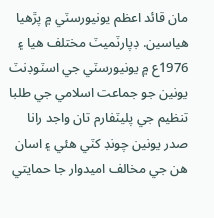مان قائد اعظم يونيورسٽي ۾ پڙهيا هياسين. ڊپارٽميٽ مختلف هيا ۽ 1976ع ۾ يونيورسٽي جي اسٽوڊنٽ يونين جو جماعت اسلامي جي طلبا تنظيم جي پليٽفارم تان واجد رانا صدر يونين چونڊ کٽي هئي ۽ اسان هن جي مخالف اميدوار جا حمايتي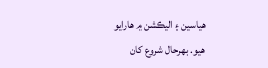هياسين ۽ اليڪشن ۾ هارايو هيو. بھرحال شروع کان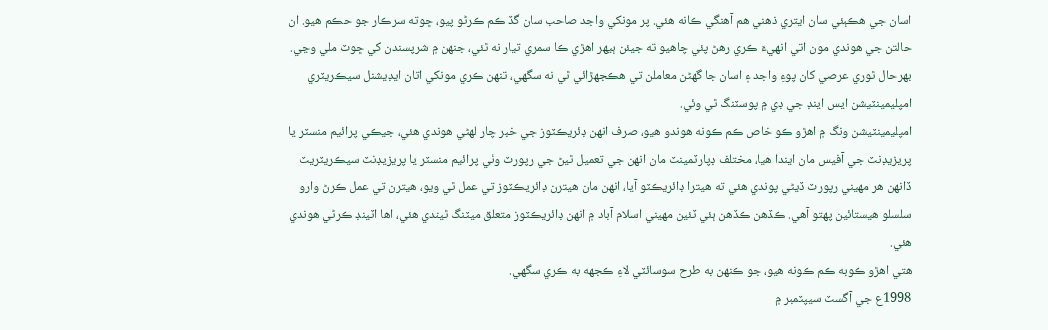اسان جي هڪٻئي سان ايتري ذهني هم آهنگي ڪانه هئي. پر مونکي واجد صاحب سان گڏ ڪم ڪرڻو پيو، ڇوته سرڪار جو حڪم هيو. ان حالتن جي هوندي مون اتي انھيءَ ڪري رهڻ پئي چاهيو ته جيئن ٻيھر اهڙي ڪا سمري تيار نه ٿئي، جنھن ۾ شرپسندن کي ڇوٽ ملي وڃي. بھرحال ٿوري عرصي کان پوءِ واجد ۽ اسان جا گھڻن معاملن تي هڪجھڙائي ٿي نه سگھي، تنھن ڪري مونکي اتان ايڊيشنل سيڪريٽري امپليمينٽيشن ايس اينڊ جي ڊي ۾ پوسٽنگ ٿي وئي.
امپليمينٽيشن ونگ ۾ اهڙو ڪو خاص ڪم ڪونه هوندو هيو، صرف انھن ڊئريڪٽوز جي خبر چار لھڻي هوندي هئي، جيڪي پرائيم منسٽر يا پريزيڊنٽ جي آفيس مان ايندا هيا، مختلف ڊپارٽمينٽ مان انھن جي تعميل ٿيڻ جي رپورٽ وٺي پرائيم منسٽر يا پريزيڊنٽ سيڪريٽريٽ ڏانھن هر مھيني رپورٽ ڏيڻي پوندي هئي ته هيترا ڊائريڪٽو آيا، انھن مان هيترن ڊائريڪٽوز تي عمل ٿي ويو، هيترن تي عمل ڪرڻ وارو سلسلو هيستائين پھتو آهي. ڪڏهن ڪڏهن ٻئي ٽئين مھيني اسلام آباد ۾ انھن ڊائريڪٽوز متعلق ميٽنگ ٿيندي هئي، اها اٽينڊ ڪرڻي هوندي هئي.
هتي اهڙو ڪوبه ڪم ڪونه هيو، جو ڪنھن به طرح سوسائٽي لاءِ ڪجھه به ڪري سگھي.
1998ع جي آگسٽ سيپٽمبر ۾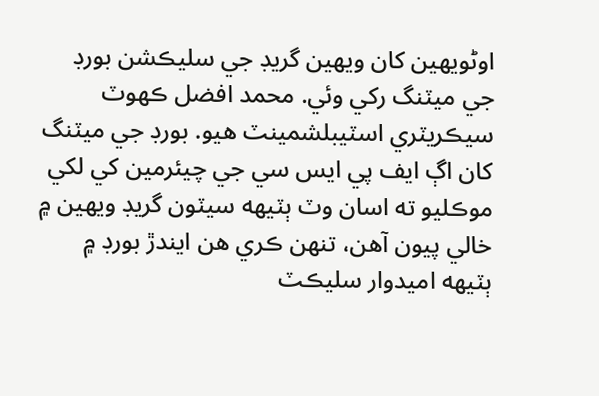اوڻويھين کان ويھين گريڊ جي سليڪشن بورڊ جي ميٽنگ رکي وئي. محمد افضل ڪھوٽ سيڪريٽري اسٽيبلشمينٽ هيو. بورڊ جي ميٽنگ کان اڳ ايف پي ايس سي جي چيئرمين کي لکي موڪليو ته اسان وٽ ٻٽيھه سيٽون گريڊ ويھين ۾ خالي پيون آهن، تنھن ڪري هن ايندڙ بورڊ ۾ ٻٽيھه اميدوار سليڪٽ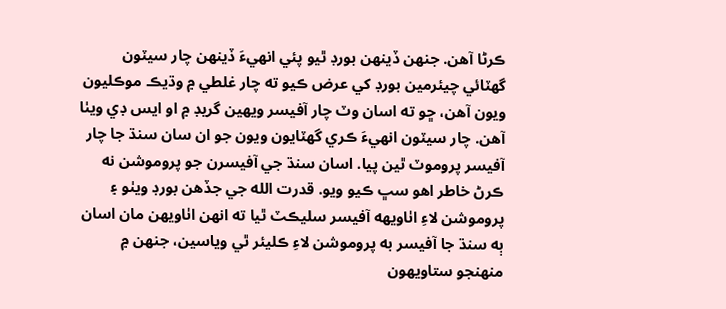ڪرڻا آهن. جنھن ڏينھن بورڊ ٿيو پئي انھيءَ ڏينھن چار سيٽون گھٽائي چيئرمين بورڊ کي عرض ڪيو ته چار غلطي ۾ وڌيڪ موڪليون ويون آهن، ڇو ته اسان وٽ چار آفيسر ويھين گريڊ ۾ او ايس ڊي ويٺا آهن. چار سيٽون انھيءَ ڪري گھٽايون ويون جو ان سان سنڌ جا چار آفيسر پروموٽ ٿين پيا. اسان سنڌ جي آفيسرن جو پروموشن نه ڪرڻ خاطر اهو سڀ ڪيو ويو. قدرت الله جي جڏهن بورڊ ويٺو ۽ پروموشن لاءِ اٺاويھه آفيسر سليڪٽ ٿيا ته انھن اٺاويھن مان اسان ٻه سنڌ جا آفيسر به پروموشن لاءِ ڪليئر ٿي وياسين، جنھن ۾ منھنجو ستاويھون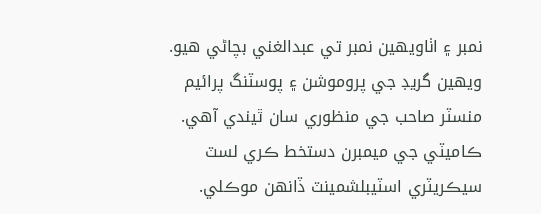نمبر ۽ اٺاويھين نمبر تي عبدالغني بچاڻي هيو. ويھين گريڊ جي پروموشن ۽ پوسٽنگ پرائيم منسٽر صاحب جي منظوري سان ٿيندي آهي. ڪاميٽي جي ميمبرن دستخط ڪري لسٽ سيڪريٽري اسٽيبلشمينٽ ڏانھن موڪلي.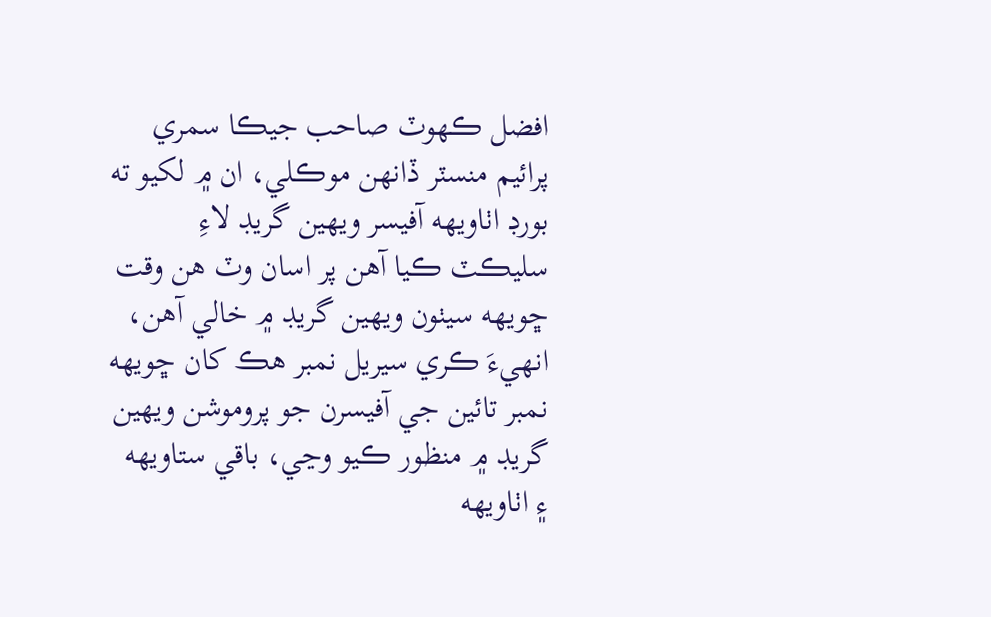افضل ڪھوٽ صاحب جيڪا سمري پرائيم منسٽر ڏانھن موڪلي، ان ۾ لکيو ته بورڊ اٺاويهه آفيسر ويھين گريڊ لاءِ سليڪٽ ڪيا آهن پر اسان وٽ هن وقت ڇويهه سيٺون ويھين گريڊ ۾ خالي آهن، انهيءَ ڪري سيريل نمبر هڪ کان ڇويھه نمبر تائين جي آفيسرن جو پروموشن ويھين گريڊ ۾ منظور ڪيو وڃي، باقي ستاويھه ۽ اٺاويھه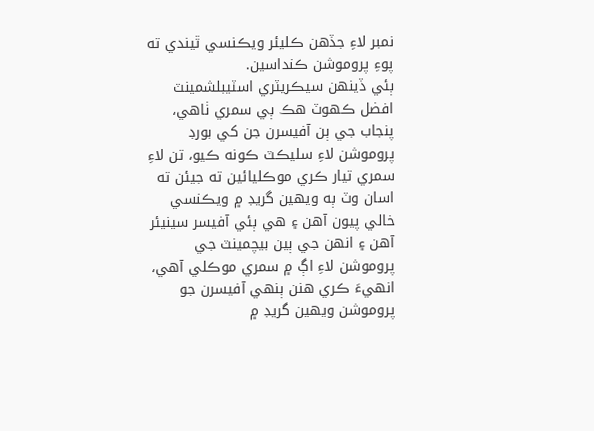نمبر لاءِ جڏهن ڪليئر ويڪنسي ٿيندي ته پوءِ پروموشن ڪنداسين.
ٻئي ڏينھن سيڪريٽري اسٽيبلشمينٽ افضل ڪھوٽ هڪ ٻي سمري ٺاهي، پنجاب جي ٻن آفيسرن جن کي بورڊ پروموشن لاءِ سليڪٽ ڪونه ڪيو، تن لاءِ سمري تيار ڪري موڪليائين ته جيئن ته اسان وٽ ٻه ويھين گريڊ ۾ ويڪنسي خالي پيون آهن ۽ هي ٻئي آفيسر سينيئر آهن ۽ انھن جي ٻين بيچمينٽ جي پروموشن لاءِ اڳ ۾ سمري موڪلي آهي، انهيءَ ڪري هنن ٻنھي آفيسرن جو پروموشن ويھين گريڊ ۾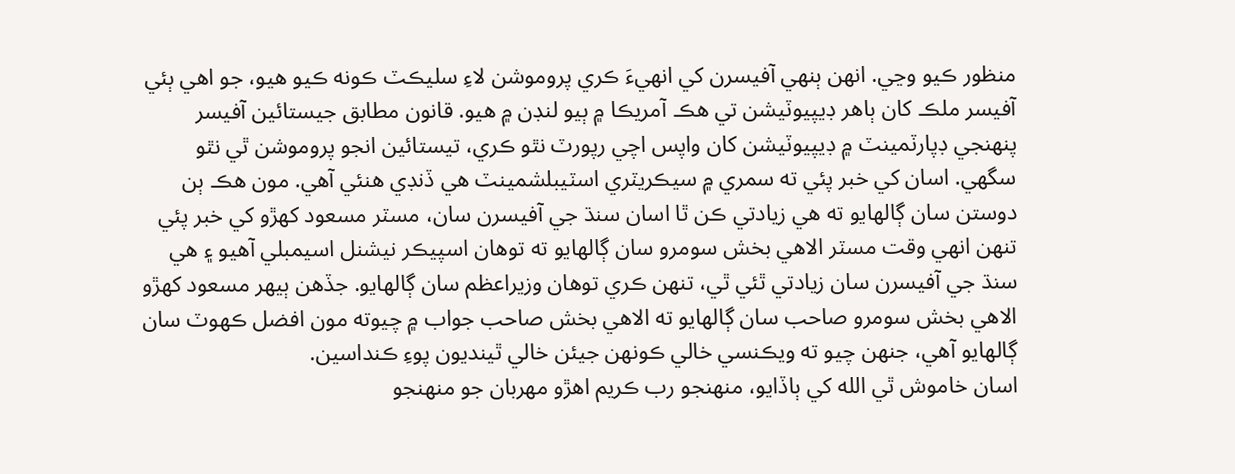منظور ڪيو وڃي. انھن ٻنھي آفيسرن کي انھيءَ ڪري پروموشن لاءِ سليڪٽ ڪونه ڪيو هيو، جو اهي ٻئي آفيسر ملڪ کان ٻاهر ڊيپيوٽيشن تي هڪ آمريڪا ۾ ٻيو لنڊن ۾ هيو. قانون مطابق جيستائين آفيسر پنھنجي ڊپارٽمينٽ ۾ ڊيپيوٽيشن کان واپس اچي رپورٽ نٿو ڪري، تيستائين انجو پروموشن ٿي نٿو سگھي. اسان کي خبر پئي ته سمري ۾ سيڪريٽري اسٽيبلشمينٽ هي ڏنڊي هنئي آهي. مون هڪ ٻن دوستن سان ڳالھايو ته هي زيادتي ڪن ٿا اسان سنڌ جي آفيسرن سان، مسٽر مسعود کھڙو کي خبر پئي تنھن انھي وقت مسٽر الاهي بخش سومرو سان ڳالھايو ته توهان اسپيڪر نيشنل اسيمبلي آهيو ۽ هي سنڌ جي آفيسرن سان زيادتي ٿئي ٿي، تنھن ڪري توهان وزيراعظم سان ڳالھايو. جڏهن ٻيھر مسعود کھڙو الاهي بخش سومرو صاحب سان ڳالھايو ته الاهي بخش صاحب جواب ۾ چيوته مون افضل ڪھوٽ سان ڳالھايو آهي، جنھن چيو ته ويڪنسي خالي ڪونھن جيئن خالي ٿينديون پوءِ ڪنداسين.
اسان خاموش ٿي الله کي ٻاڏايو، منھنجو رب ڪريم اهڙو مھربان جو منھنجو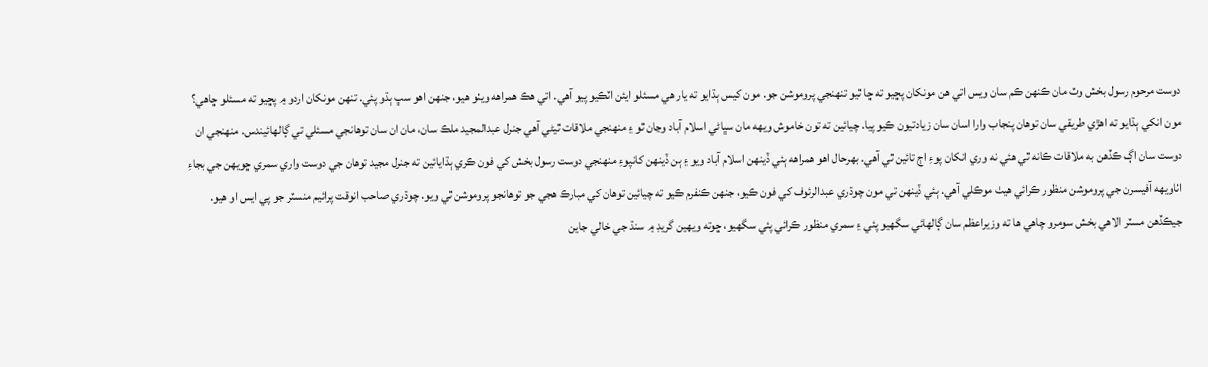دوست مرحوم رسول بخش وٽ مان ڪنھن ڪم سان ويس اتي هن مونکان پڇيو ته ڇا ٿيو تنھنجي پروموشن جو. مون کيس ٻڌايو ته يار هي مسئلو ايئن اٽڪيو پيو آهي. اتي هڪ همراهه ويٺو هيو، جنھن اهو سڀ ٻڌو پئي. تنھن مونکان اردو ۾ پڇيو ته مسئلو ڇاهي؟ مون انکي ٻڌايو ته اهڙي طريقي سان توهان پنجاب وارا اسان سان زيادتيون ڪيو پيا. چيائين ته تون خاموش ويھه مان سڀاڻي اسلام آباد وڃان ٿو ۽ منھنجي ملاقات ٿيڻي آهي جنرل عبدالمجيد ملڪ سان، مان ان سان توهانجي مسئلي تي ڳالھائيندس. منھنجي ان دوست سان اڳ ڪڏهن به ملاقات ڪانه ٿي هئي نه وري انکان پوءِ اڄ تائين ٿي آهي. بھرحال اهو همراهه ٻئي ڏينھن اسلام آباد ويو ۽ ٻن ڏينھن کانپوءِ منھنجي دوست رسول بخش کي فون ڪري ٻڌايائين ته جنرل مجيد توهان جي دوست واري سمري ڇويھن جي بجاءِ اٺاويھه آفيسرن جي پروموشن منظور ڪرائي هيٺ موڪلي آهي. ٻئي ڏينھن تي مون چوڌري عبدالرئوف کي فون ڪيو، جنھن ڪنفرم ڪيو ته چيائين توهان کي مبارڪ هجي جو توهانجو پروموشن ٿي ويو. چوڌري صاحب انوقت پرائيم منسٽر جو پي ايس او هيو.
جيڪڏهن مسٽر الاهي بخش سومرو چاهي ها ته وزيراعظم سان ڳالھائي سگھيو پئي ۽ سمري منظور ڪرائي پئي سگھيو، ڇوته ويھين گريڊ ۾ سنڌ جي خالي جاين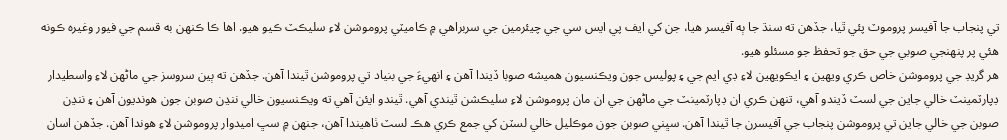تي پنجاب جا آفيسر پروموٽ پئي ٿيا، جڏهن ته سنڌ جا ٻه آفيسر هيا، جن کي ايف پي ايس سي جي چيئرمين جي سربراهي ۾ ڪاميٽي پروموشن لاءِ سليڪٽ ڪيو هيو. اها ڪا ڪنھن به قسم جي فيور وغيره ڪونه هئي پر پنھنجي صوبي جي حق جو تحفظ جو مسئلو هيو.
هر گريڊ جي پروموشن خاص ڪري ويھين ۽ ايڪويھين لاءِ ڊي ايم جي ۽ پوليس جون ويڪنسيون هميشه صوبا ڏيندا آهن ۽ انھيءَ جي بنياد تي پروموشن ٿيندا آهن. جڏهن ته ٻين سروسز جي ماڻھن لاءِ واسطيدار ڊپارٽمينٽ خالي جاين جي لسٽ ڏيندو آهي، تنھن ڪري ان ڊپارٽمينٽ جي ماڻھن جي ان مان پروموشن لاءِ سليڪشن ٿيندي آهي. ٿيندو ايئن آهي ته ويڪنسيون خالي ننڍن صوبن جون هونديون آهن ۽ ننڍن صوبن جي خالي جاين تي پروموشن پنجاب جي آفيسرن جا ٿيندا آهن. سڀني صوبن جون موڪليل خالي لسٽن کي جمع ڪري هڪ لسٽ ٺاهيندا آهن، جنھن ۾ سڀ اميدوار پروموشن لاءِ هوندا آهن. جڏهن اسان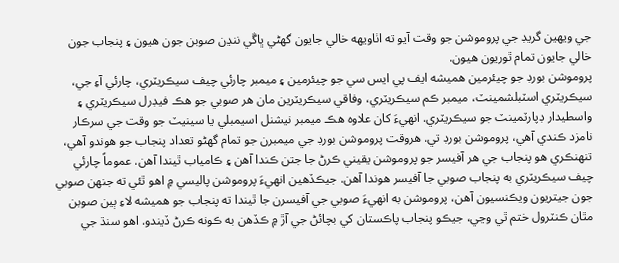جي ويھين گريڊ جي پروموشن جو وقت آيو ته اٺاويهه خالي جايون گھڻي ڀاڱي ننڍن صوبن جون هيون ۽ پنجاب جون خالي جايون تمام ٿوريون هيون.
پروموشن بورڊ جو چيئرمين هميشه ايف پي ايس سي جو چيئرمين ۽ ميمبر چارئي چيف سيڪريٽري، چارئي آءِ جي، سيڪريٽري اسٽبلشمينٽ، ميمبر ڪم سيڪريٽري، وفاقي سيڪريٽرين مان هر صوبي جو هڪ فيڊرل سيڪريٽري ۽ واسطيدار ڊپارٽمينٽ جو سيڪريٽري. انھيءَ کان علاوه هڪ ميمبر نيشنل اسيمبلي يا سينيٽ جو وقت جي سرڪار نامزد ڪندي آهي، پروموشن بورڊ تي. هروقت پروموشن بورڊ جي ميمبرن جو تمام گھڻو تعداد پنجاب جو هوندو آهي، تنھنڪري هو پنجاب جي هر آفيسر جو پروموشن يقيني ڪرڻ جا جتن ڪندا آهن ۽ ڪامياب ٿيندا آهن. عموماً چارئي چيف سيڪريٽري به پنجاب صوبي جا آفيسر هوندا آهن. جيڪڏهين انھيءَ پروموشن پاليسي ۾ اهو ٿئي ته جنھن صوبي جون جيتريون ويڪنسيون آهن، پروموشن به انھيءَ صوبي جي آفيسرن جا ٿيندا ته پنجاب جو هميشه لاءِ ٻين صوبن مٿان ڪنٽرول ختم ٿي وڃي، جيڪو پنجاب پاڪستان کي بچائڻ جي آڙ ۾ ڪڏهن به ڪونه ڪرڻ ڏيندو. اهو سنڌ جي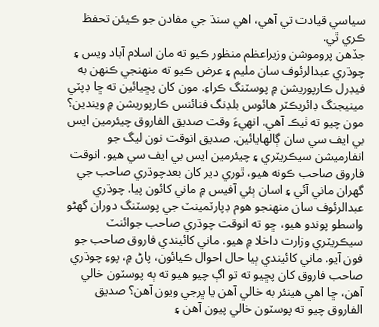سياسي قيادت تي آهي، اهي سنڌ جي مفادن جو ڪيئن تحفظ ڪري ٿي.
جڏهن پروموشن وزيراعظم منظور ڪيو ته مان اسلام آباد ويس ۽ چوڌري عبدالرئوف سان مليم ۽ عرض ڪيو ته منهنجي ڪنھن به فيڊرل ڪارپوريشن ۾ پوسٽنگ ڪراءِ. مون کان پڇيائين ته ڇا ڊپٽي مينيجنگ ڊائريڪٽر هائوس بلڊنگ فنائنس ڪارپوريشن ۾ ويندين؟ مون چيو ته ٺيڪ آهي. انھيءَ وقت صديق الفاروق چيئرمين ايس بي ايف سي سان ڳالھايائين. صديق انوقت نون ليگ جو انفارميشن سيڪريٽري ۽ چيئرمين ايس بي ايف سي هيو. انوقت فاروق صاحب ڪونه هيو، ٿوري دير کان بعدچوڌري صاحب جي گھران ماني آئي ۽ اسان ٻئي آفيس ۾ ماني کائون پيا. چوڌري عبدالرئوف سان منھنجو هوم ڊپارٽمينٽ جي پوسٽنگ دوران گھڻو واسطو پوندو هيو، ڇو ته انوقت چوڌري صاحب جوائنٽ سيڪريٽري وزارت داخلا ۾ هيو. ماني کائيندي فاروق صاحب جو فون آيو. ماني کائيندي ٻيا حال احوال ڪيائون، پاڻ ۾، پوءِ چوڌري صاحب فاروق کان پڇيو ته تو اڳ چيو هيو ته ٻه پوسٽون خالي آهن، ڇا اهي هينئر به خالي آهن يا ڀرجي ويون آهن؟ صديق الفاروق چيو ته پوسٽون خالي پيون آهن ۽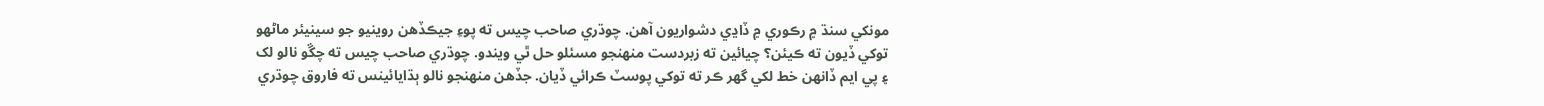مونکي سنڌ ۾ رڪوري ۾ ڏاڍي دشواريون آهن. چوڌري صاحب چيس ته پوءِ جيڪڏهن روينيو جو سينيئر ماڻھو توکي ڏيون ته ڪيئن؟ چيائين ته زبردست منھنجو مسئلو حل ٿي ويندو. چوڌري صاحب چيس ته چڱو نالو لک ۽ پي ايم ڏانھن خط لکي گھر ڪر ته توکي پوسٽ ڪرائي ڏيان. جڏهن منھنجو نالو ٻڌايائينس ته فاروق چوڌري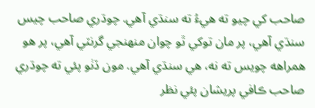صاحب کي چيو ته هيءُ ته سنڌي آهي. چوڌري صاحب چيس سنڌي آهي، پر مان توکي ٿو چوان منھنجي گرنٽي آهي، پر هو همراهه چويس ته نه، هي سنڌي آهي. مون ڏٺو پئي ته چوڌري صاحب ڪافي پريشان پئي نظر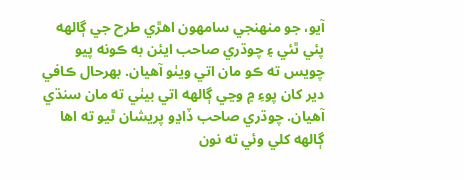آيو، جو منھنجي سامھون اهڙي طرح جي ڳالھه پئي ٿئي ۽ چوڌري صاحب ايئن به ڪونه پيو چويس ته ڪو مان اتي ويٺو آهيان. بھرحال ڪافي دير کان پوءِ ۾ وڃي ڳالھه اتي بيٺي ته مان سنڌي آهيان. چوڌري صاحب ڏاڍو پريشان ٿيو ته اها ڳالھه کلي وئي ته نون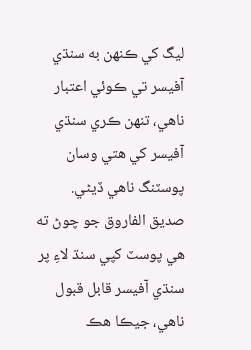ليگ کي ڪنھن به سنڌي آفيسر تي ڪوئي اعتبار ناهي، تنھن ڪري سنڌي آفيسر کي هتي وسان پوسٽنگ ناهي ڏيڻي. صديق الفاروق جو چوڻ ته هي پوسٽ کپي سنڌ لاءِ پر سنڌي آفيسر قابل قبول ناهي، جيڪا هڪ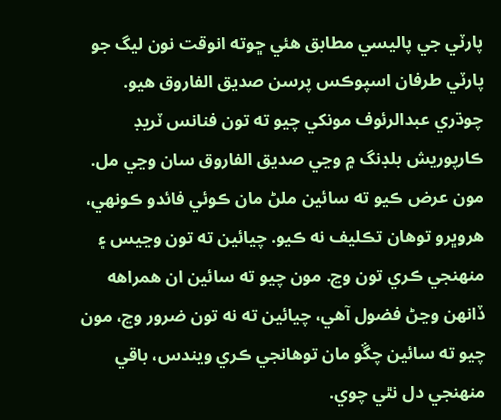پارٽي جي پاليسي مطابق هئي ڇوته انوقت نون ليگ جو پارٽي طرفان اسپوڪس پرسن صديق الفاروق هيو.
چوڌري عبدالرئوف مونکي چيو ته تون فنانس ٽريڊ ڪارپوريش بلڊنگ ۾ وڃي صديق الفاروق سان وڃي مل. مون عرض ڪيو ته سائين ملڻ مان ڪوئي فائدو ڪونھي، هروڀرو توهان تڪليف نه ڪيو. چيائين ته تون وڃيس ۽ منھنجي ڪري تون وڃ. مون چيو ته سائين ان همراهه ڏانھن وڃڻ فضول آهي، چيائين ته نه تون ضرور وڃ، مون چيو ته سائين چڱو مان توهانجي ڪري ويندس، باقي منھنجي دل نٿي چوي.